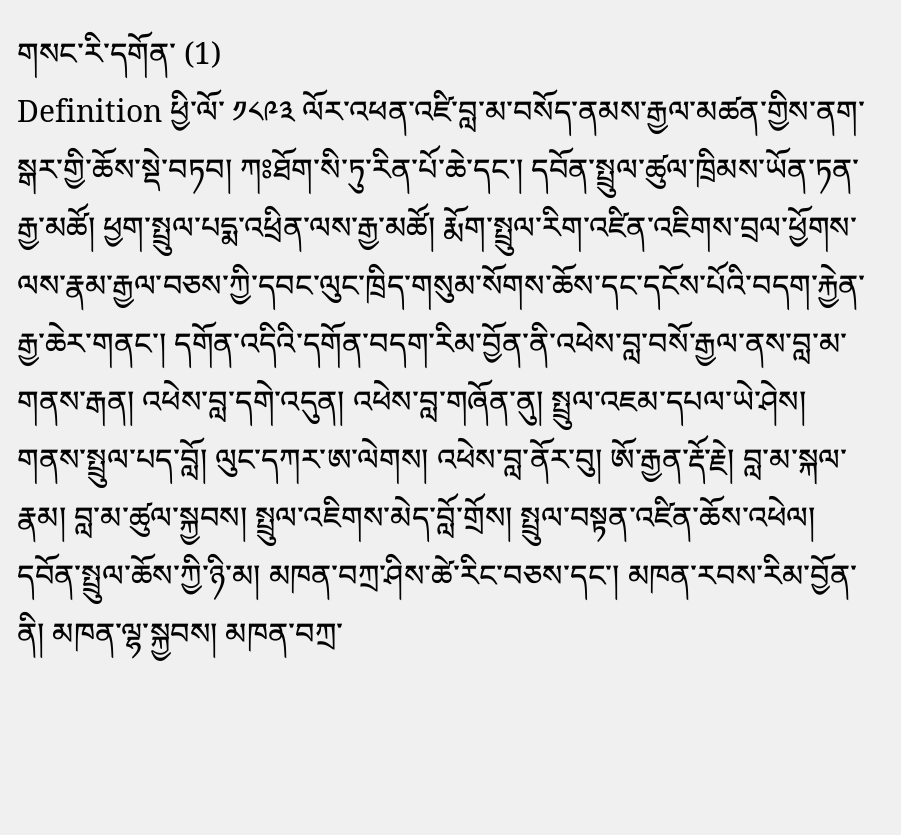གསང་རི་དགོན་ (1)
Definition ཕྱི་ལོ་ ༡༨༩༣ ལོར་འཕན་འཛི་བླ་མ་བསོད་ནམས་རྒྱལ་མཚན་གྱིས་ནག་སྒར་གྱི་ཆོས་སྡེ་བཏབ། ཀཿཐོག་སི་ཏུ་རིན་པོ་ཆེ་དང་། དབོན་སྤྲུལ་ཚུལ་ཁྲིམས་ཡོན་ཏན་རྒྱ་མཚོ། ཕྱག་སྤྲུལ་པདྨ་འཕྲིན་ལས་རྒྱ་མཚོ། རྨོག་སྤྲུལ་རིག་འཛིན་འཇིགས་བྲལ་ཕྱོགས་ལས་རྣམ་རྒྱལ་བཅས་ཀྱི་དབང་ལུང་ཁྲིད་གསུམ་སོགས་ཆོས་དང་དངོས་པོའི་བདག་རྐྱེན་རྒྱ་ཆེར་གནང་། དགོན་འདིའི་དགོན་བདག་རིམ་བྱོན་ནི་འཕེས་བླ་བསོ་རྒྱལ་ནས་བླ་མ་གནས་རྒན། འཕེས་བླ་དགེ་འདུན། འཕེས་བླ་གཞོན་ནུ། སྤྲུལ་འཇམ་དཔལ་ཡེ་ཤེས། གནས་སྤྲུལ་པད་བློ། ལུང་དཀར་ཨ་ལེགས། འཕེས་བླ་ནོར་བུ། ཨོ་རྒྱན་རྡོ་རྗེ། བླ་མ་སྐལ་རྣམ། བླ་མ་ཚུལ་སྐྱབས། སྤྲུལ་འཇིགས་མེད་བློ་གྲོས། སྤྲུལ་བསྟན་འཛིན་ཆོས་འཕེལ། དབོན་སྤྲུལ་ཆོས་ཀྱི་ཉི་མ། མཁན་བཀྲ་ཤིས་ཚེ་རིང་བཅས་དང་། མཁན་རབས་རིམ་བྱོན་ནི། མཁན་ལྷ་སྐྱབས། མཁན་བཀྲ་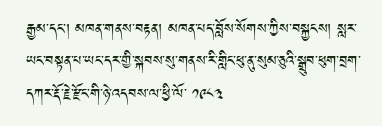རྒྱམ་དང་། མཁན་གནས་བརྟན། མཁན་པད་བློས་སོགས་ཀྱིས་བསྐྱངས། སླར་ཡང་བསྟན་པ་ཡང་དར་གྱི་སྐབས་སུ་གནས་རི་གླིང་ཕུ་ནུ་སུམ་ཅུའི་སྒྲུབ་ཕུག་བྲག་དཀར་རྡོ་རྗེ་རྫོང་གི་ཉེ་འདབས་ལ་ཕྱི་ལོ་ ༡༩༨༣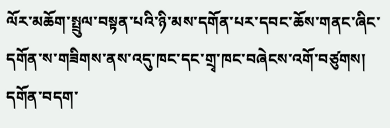ལོར་མཆོག་སྤྲུལ་བསྟན་པའི་ཉི་མས་དགོན་པར་དབང་ཆོས་གནང་ཞིང་དགོན་ས་གཟིགས་ནས་འདུ་ཁང་དང་གྲྭ་ཁང་བཞེངས་འགོ་བཙུགས། དགོན་བདག་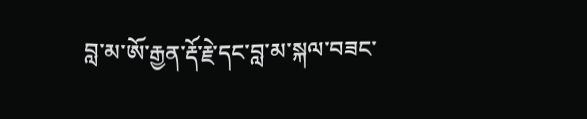བླ་མ་ཨོ་རྒྱན་རྡོ་རྗེ་དང་བླ་མ་སྐལ་བཟང་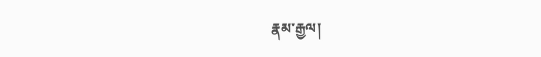རྣམ་རྒྱལ།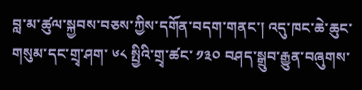བླ་མ་ཚུལ་སྐྱབས་བཅས་ཀྱིས་དགོན་བདག་གནང་། འདུ་ཁང་ཆེ་ཆུང་གསུམ་དང་གྲྭ་ཤག་ ༦༨ སྤྱིའི་གྲྭ་ཚང་ ༡༣༠ བཤད་སྒྲུབ་རྒྱུན་བཞུགས་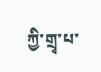ཀྱི་གྲྭ་པ་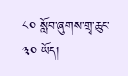༨༠ སློབ་ཞུགས་གྲྭ་ཆུང་ ༣༠ ཡོད།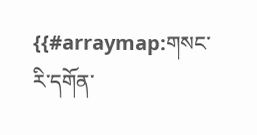{{#arraymap:གསང་རི་དགོན་